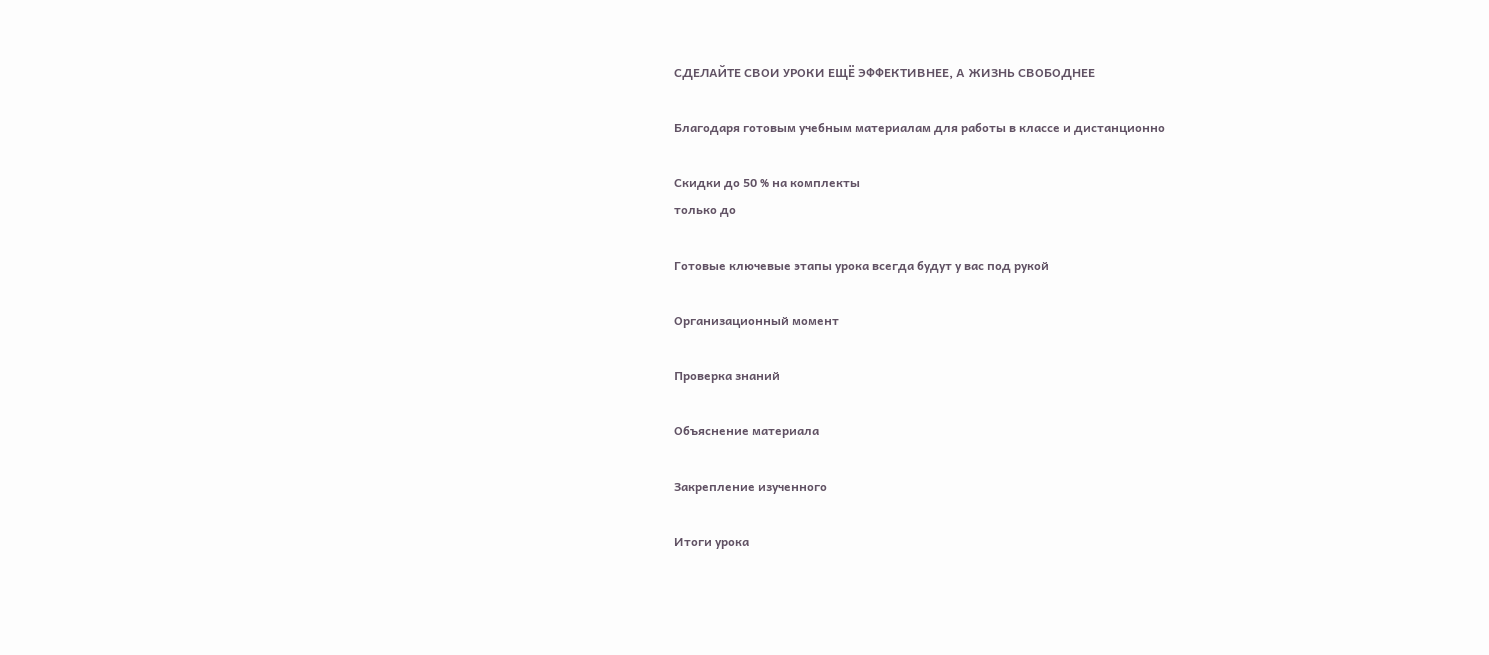СДЕЛАЙТЕ СВОИ УРОКИ ЕЩЁ ЭФФЕКТИВНЕЕ, А ЖИЗНЬ СВОБОДНЕЕ

Благодаря готовым учебным материалам для работы в классе и дистанционно

Скидки до 50 % на комплекты
только до

Готовые ключевые этапы урока всегда будут у вас под рукой

Организационный момент

Проверка знаний

Объяснение материала

Закрепление изученного

Итоги урока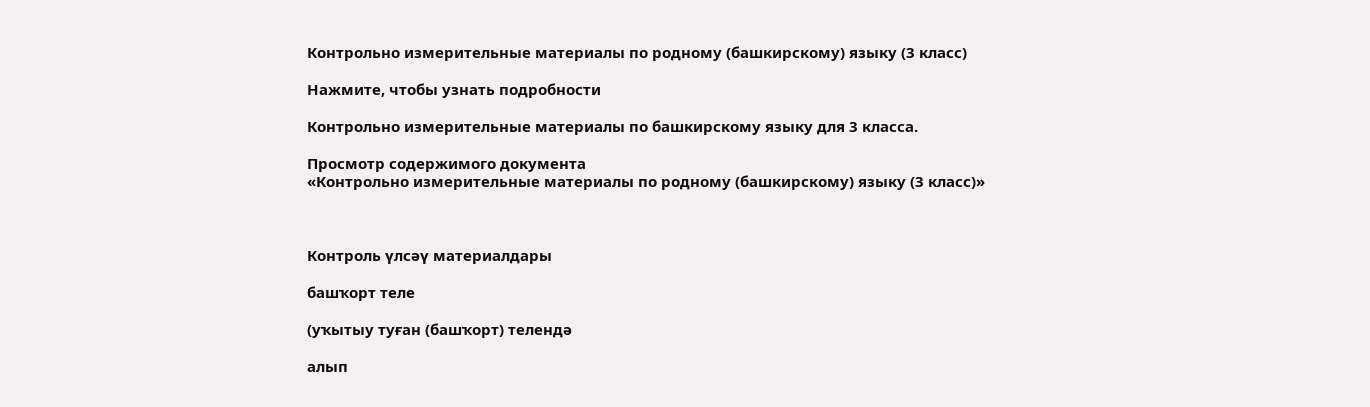Контрольно измерительные материалы по родному (башкирскому) языку (3 класс)

Нажмите, чтобы узнать подробности

Контрольно измерительные материалы по башкирскому языку для 3 класса.

Просмотр содержимого документа
«Контрольно измерительные материалы по родному (башкирскому) языку (3 класс)»



Контроль үлсәү материалдары

башҡорт теле

(уҡытыу туған (башҡорт) телендә

алып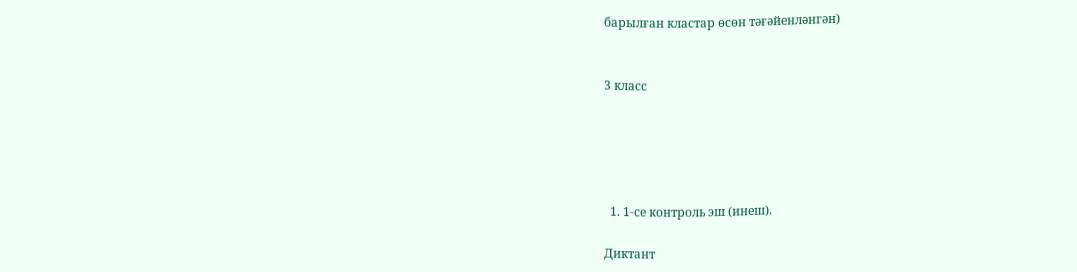барылған кластар өсөн тәғәйенләнгән)


3 класс





  1. 1-се контроль эш (инеш).

Диктант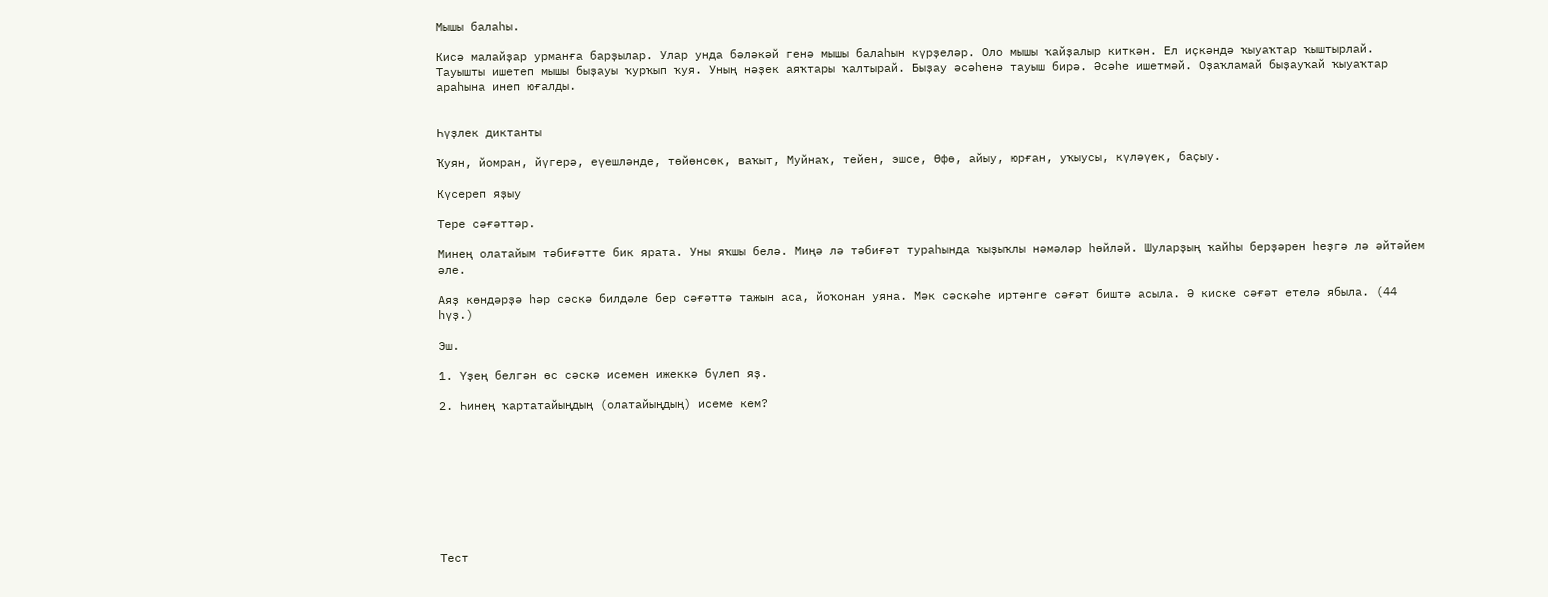Мышы балаһы.

Кисә малайҙар урманға барҙылар. Улар унда бәләкәй генә мышы балаһын күрҙеләр. Оло мышы ҡайҙалыр киткән. Ел иҫкәндә ҡыуаҡтар ҡыштырлай. Тауышты ишетеп мышы быҙауы ҡурҡып ҡуя. Уның нәҙек аяҡтары ҡалтырай. Быҙау әсәһенә тауыш бирә. Әсәһе ишетмәй. Оҙаҡламай быҙауҡай ҡыуаҡтар араһына инеп юғалды.


Һүҙлек диктанты

Ҡуян, йомран, йүгерә, еүешләнде, төйөнсөк, ваҡыт, Муйнаҡ, тейен, эшсе, Өфө, айыу, юрған, уҡыусы, күләүек, баҫыу.

Күсереп яҙыу

Тере сәғәттәр.

Минең олатайым тәбиғәтте бик ярата. Уны яҡшы белә. Миңә лә тәбиғәт тураһында ҡыҙыҡлы нәмәләр һөйләй. Шуларҙың ҡайһы берҙәрен һеҙгә лә әйтәйем әле.

Аяҙ көндәрҙә һәр сәскә билдәле бер сәғәттә тажын аса, йоҡонан уяна. Мәк сәскәһе иртәнге сәғәт биштә асыла. Ә киске сәғәт етелә ябыла. (44 һүҙ.)

Эш.

1. Үҙең белгән өс сәскә исемен ижеккә бүлеп яҙ.

2. Һинең ҡартатайыңдың (олатайыңдың) исеме кем?









Тест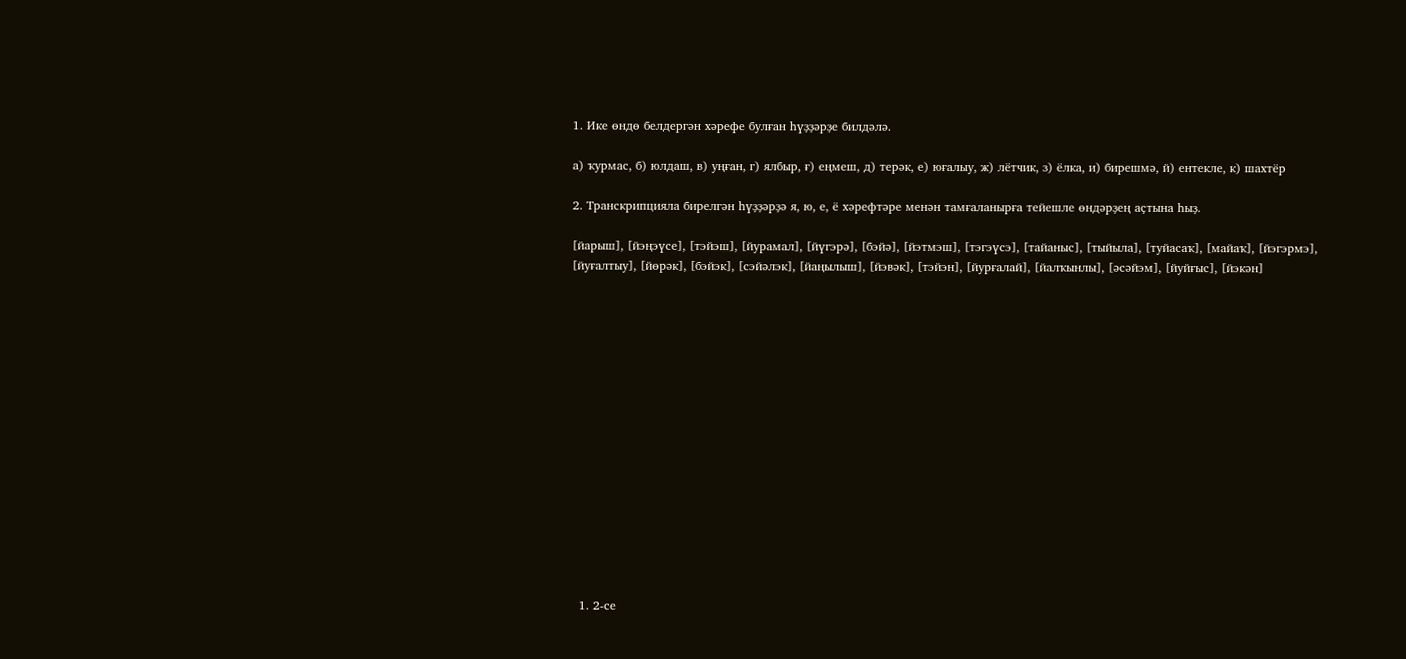1. Ике өндө белдергән хәрефе булған һүҙҙәрҙе билдәлә.

а) ҡурмас, б) юлдаш, в) уңған, г) ялбыр, ғ) еңмеш, д) терәк, е) юғалыу, ж) лётчик, з) ёлка, и) бирешмә, й) ентекле, к) шахтёр

2. Транскрипцияла бирелгән һүҙҙәрҙә я, ю, е, ё хәрефтәре менән тамғаланырға тейешле өндәрҙең аҫтына һыҙ.

[йарыш], [йэңэүсе], [тэйэш], [йурамал], [йүгэрә], [бэйә], [йэтмэш], [тэгэүсэ], [тайаныс], [тыйыла], [туйасаҡ], [майаҡ], [йэгэрмэ], [йуғалтыу], [йөрәк], [бэйэк], [сэйәлэк], [йаңылыш], [йэвәк], [тэйэн], [йурғалай], [йалҡынлы], [әсәйэм], [йуйғыс], [йэкән]
















  1. 2-се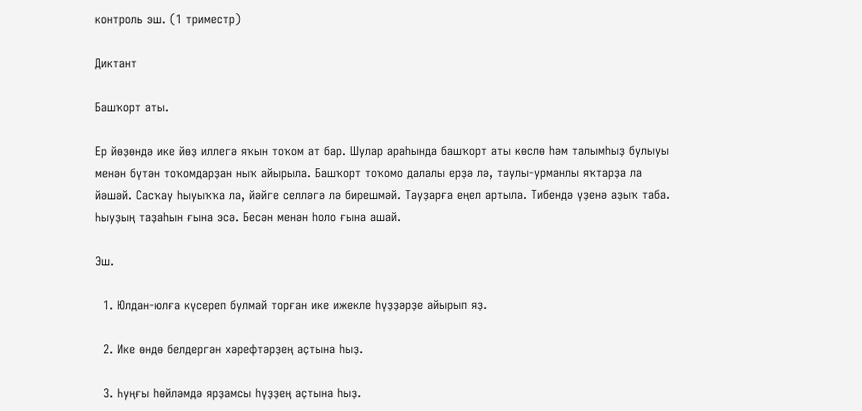контроль эш. (1 триместр)

Диктант

Башҡорт аты.

Ер йөҙөндә ике йөҙ иллегә яҡын тоҡом ат бар. Шулар араһында башҡорт аты көслө һәм талымһыҙ булыуы менән бүтән тоҡомдарҙан ныҡ айырыла. Башҡорт тоҡомо далалы ерҙә лә, таулы-урманлы яҡтарҙа ла йәшәй. Сасҡау һыуыҡҡа ла, йәйге селләгә лә бирешмәй. Тауҙарға еңел артыла. Тибендә үҙенә аҙыҡ таба. Һыуҙың таҙаһын ғына эсә. Бесән менән һоло ғына ашай.

Эш.

  1. Юлдан-юлға күсереп булмай торған ике ижекле һүҙҙәрҙе айырып яҙ.

  2. Ике өндө белдергән хәрефтәрҙең аҫтына һыҙ.

  3. Һуңғы һөйләмдә ярҙамсы һүҙҙең аҫтына һыҙ.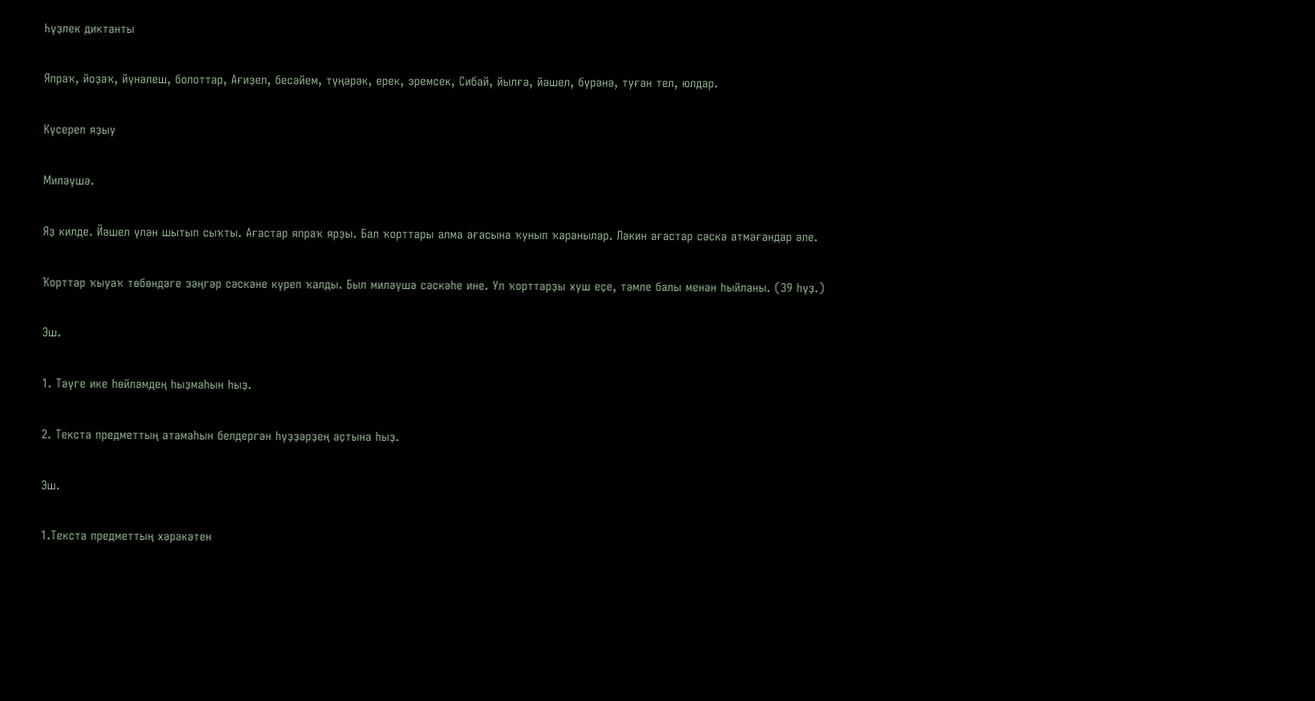Һүҙлек диктанты

Япраҡ, йоҙаҡ, йүнәлеш, болоттар, Ағиҙел, бесәйем, түңәрәк, ерек, эремсек, Сибай, йылға, йәшел, бүрәнә, туған тел, юлдар.

Күсереп яҙыу

Миләүшә.

Яҙ килде. Йәшел үлән шытып сыҡты. Ағастар япраҡ ярҙы. Бал ҡорттары алма ағасына ҡунып ҡаранылар. Ләкин ағастар сәскә атмағандар әле.

Ҡорттар ҡыуаҡ төбөндәге зәңгәр сәскәне күреп ҡалды. Был миләүшә сәскәһе ине. Ул ҡорттарҙы хуш еҫе, тәмле балы менән һыйланы. (39 һүҙ.)

Эш.

1. Тәүге ике һөйләмдең һыҙмаһын һыҙ.

2. Текста предметтың атамаһын белдергән һүҙҙәрҙең аҫтына һыҙ.

Эш.

1.Текста предметтың хәрәкәтен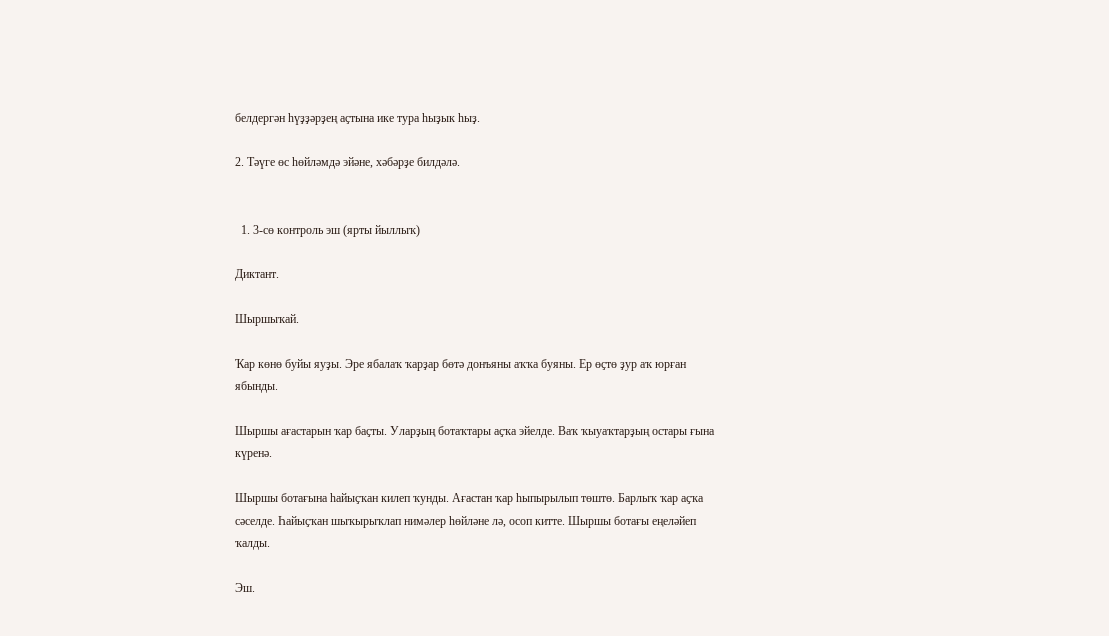белдергән һүҙҙәрҙең аҫтына ике тура һыҙык һыҙ.

2. Тәүге өс һөйләмдә эйәне, хәбәрҙе билдәлә.


  1. 3-сө контроль эш (ярты йыллыҡ)

Диктант.

Шыршыҡай.

Ҡар көнө буйы яуҙы. Эре ябалаҡ ҡарҙар бөтә донъяны аҡҡа буяны. Ер өҫтө ҙур аҡ юрған ябынды.

Шыршы ағастарын ҡар баҫты. Уларҙың ботаҡтары аҫҡа эйелде. Ваҡ ҡыуаҡтарҙың остары ғына күренә.

Шыршы ботағына һайыҫҡан килеп ҡунды. Ағастан ҡар һыпырылып төштө. Барлыҡ ҡар аҫҡа сәселде. Һайыҫҡан шыҡырыҡлап нимәлер һөйләне лә, осоп китте. Шыршы ботағы еңеләйеп ҡалды.

Эш.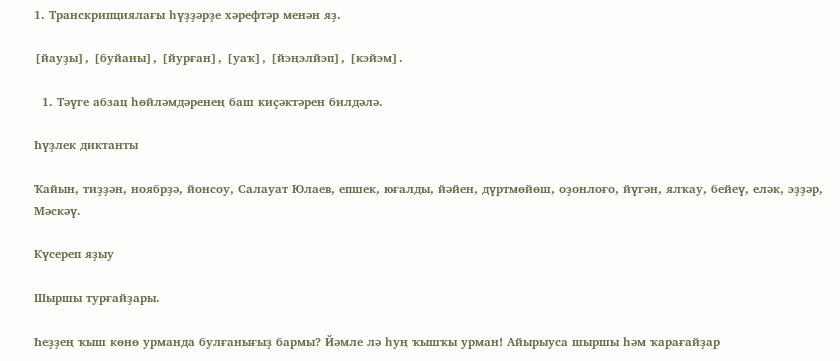1. Транскрипциялағы һүҙҙәрҙе хәрефтәр менән яҙ.

[йауҙы], [буйаны], [йурған], [уаҡ], [йэңэлйэп], [кэйэм].

  1. Тәүге абзац һөйләмдәренең баш киҫәктәрен билдәлә.

Һүҙлек диктанты

Ҡайын, тиҙҙән, ноябрҙә, йонсоу, Салауат Юлаев, епшек, юғалды, йәйен, дүртмөйөш, оҙонлоғо, йүгән, ялҡау, бейеү, еләк, эҙҙәр, Мәскәү.

Күсереп яҙыу

Шыршы турғайҙары.

Һеҙҙең ҡыш көнө урманда булғанығыҙ бармы? Йәмле лә һуң ҡышҡы урман! Айырыуса шыршы һәм ҡарағайҙар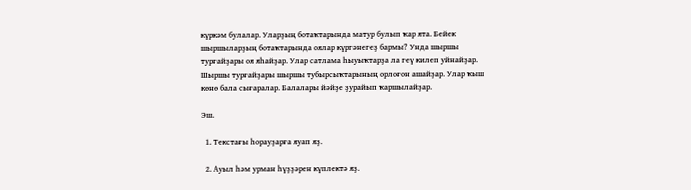күркәм булалар. Уларҙың ботаҡтарында матур булып ҡар ята. Бейек шыршыларҙың ботаҡтарында оялар күргәнегеҙ бармы? Унда шыршы турғайҙары оя яһайҙар. Улар сатлама һыуыҡтарҙа ла геү килеп уйнайҙар. Шыршы турғайҙары шыршы тубырсыҡтарының орлоғон ашайҙар. Улар ҡыш көнө бала сығаралар. Балалары йәйҙе ҙурайып ҡаршылайҙар.

Эш.

  1. Текстағы һорауҙарға яуап яҙ.

  2. Ауыл һәм урман һүҙҙәрен күплектә яҙ.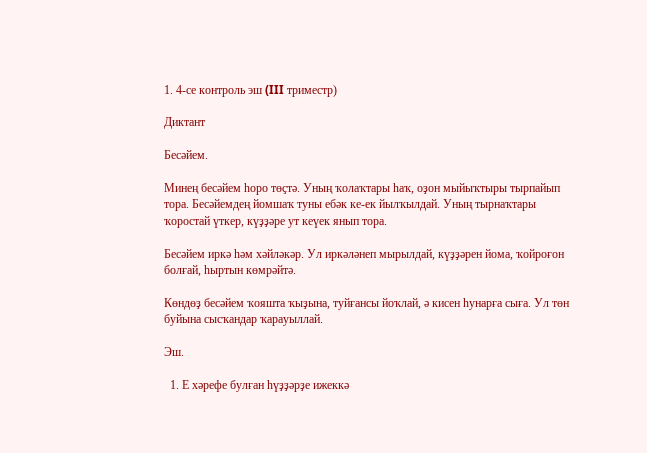1. 4-се контроль эш (III триместр)

Диктант

Бесәйем.

Минең бесәйем һоро төҫтә. Уның ҡолаҡтары һаҡ, оҙон мыйыҡтыры тырпайып тора. Бесәйемдең йомшаҡ туны ебәк ке-ек йылҡылдай. Уның тырнаҡтары ҡоростай үткер, күҙҙәре ут кеүек янып тора.

Бесәйем иркә һәм хәйләкәр. Ул иркәләнеп мырылдай, күҙҙәрен йома, ҡойроғон болғай, һыртын көмрәйтә.

Көндөҙ бесәйем ҡояшта ҡыҙына, туйғансы йоҡлай, ә кисен һунарға сыға. Ул төн буйына сысҡандар ҡарауыллай.

Эш.

  1. Е хәрефе булған һүҙҙәрҙе ижеккә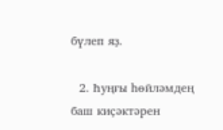бүлеп яҙ.

  2. Һуңғы һөйләмдең баш киҫәктәрен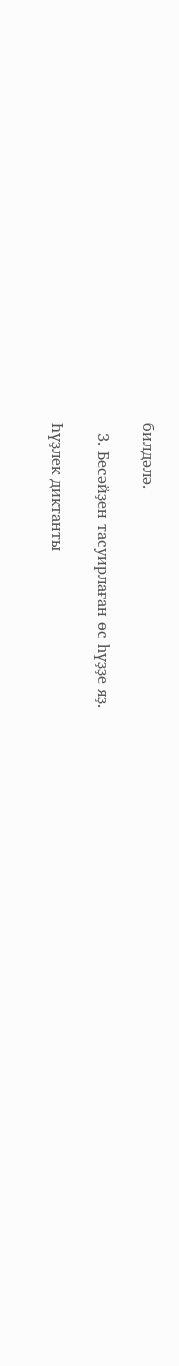билдәлә.

  3. Бесәйҙен тасуирлаған өс һүҙҙе яҙ.

Һүҙлек диктанты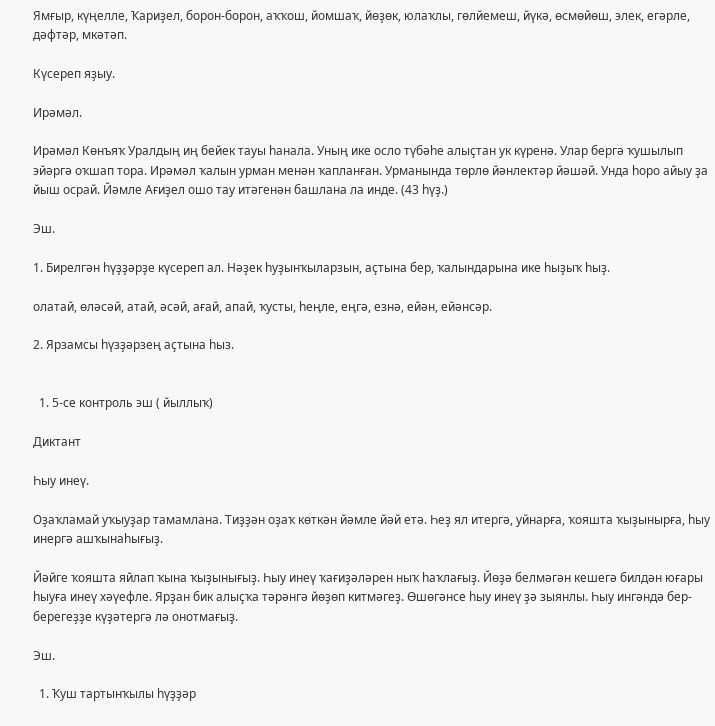Ямғыр, күңелле, Ҡариҙел, борон-борон, аҡҡош, йомшаҡ, йөҙөк, юлаҡлы, гөлйемеш, йүкә, өсмөйөш, элек, егәрле, дәфтәр, мкәтәп.

Күсереп яҙыу.

Ирәмәл.

Ирәмәл Көнъяҡ Уралдың иң бейек тауы һанала. Уның ике осло түбәһе алыҫтан ук күренә. Улар бергә ҡушылып эйәргә оҡшап тора. Ирәмәл ҡалын урман менән ҡапланған. Урманында төрлө йәнлектәр йәшәй. Унда һоро айыу ҙа йыш осрай. Йәмле Ағиҙел ошо тау итәгенән башлана ла инде. (43 һүҙ.)

Эш.

1. Бирелгән һүҙҙәрҙе күсереп ал. Нәҙек һуҙынҡыларзын, аҫтына бер, ҡалындарына ике һыҙыҡ һыҙ.

олатай, өләсәй, атай, әсәй, ағай, апай, ҡусты, һеңле, еңгә, езнә, ейән, ейәнсәр.

2. Ярзамсы һүзҙәрзең аҫтына һыз.


  1. 5-се контроль эш ( йыллыҡ)

Диктант

Һыу инеү.

Оҙаҡламай уҡыуҙар тамамлана. Тиҙҙән оҙаҡ көткән йәмле йәй етә. Һеҙ ял итергә, уйнарға, ҡояшта ҡыҙынырға, һыу инергә ашҡынаһығыҙ.

Йәйге ҡояшта яйлап ҡына ҡыҙынығыҙ. Һыу инеү ҡағиҙәләрен ныҡ һаҡлағыҙ. Йөҙә белмәгән кешегә билдән юғары һыуға инеү хәүефле. Ярҙан бик алыҫҡа тәрәнгә йөҙөп китмәгеҙ. Өшөгәнсе һыу инеү ҙә зыянлы. Һыу ингәндә бер-берегеҙҙе күҙәтергә лә онотмағыҙ.

Эш.

  1. Ҡуш тартынҡылы һүҙҙәр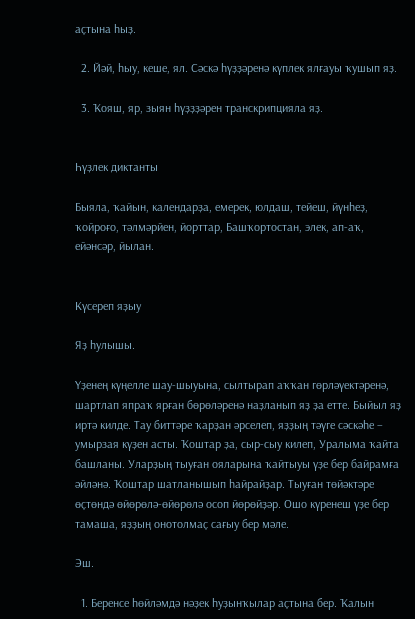аҫтына һыҙ.

  2. Йәй, һыу, кеше, ял. Сәскә һүҙҙәренә күплек ялғауы ҡушып яҙ.

  3. Ҡояш, яр, зыян һүҙҙҙәрен транскрипцияла яҙ.


Һүҙлек диктанты

Быяла, ҡайын, календарҙа, емерек, юлдаш, тейеш, йүнһеҙ, ҡойроғо, тәлмәрйен, йорттар, Башҡортостан, элек, ап-аҡ, ейәнсәр, йылан.


Күсереп яҙыу

Яҙ һулышы.

Үҙенең күңелле шау-шыуына, сылтырап аҡҡан гөрләүектәренә, шартлап япраҡ ярған бөрөләренә наҙланып яҙ ҙа етте. Быйыл яҙ иртә килде. Тау биттәре ҡарҙан әрселеп, яҙҙың тәүге сәскәһе – умырзая күҙен асты. Ҡоштар ҙа, сыр-сыу килеп, Уралыма ҡайта башланы. Уларҙың тыуған ояларына ҡайтыуы үҙе бер байрамға әйләнә. Ҡоштар шатланышып һайрайҙар. Тыуған төйәктәре өҫтөндә өйөрөлә-өйөрөлә осоп йөрөйҙәр. Ошо күренеш үҙе бер тамаша, яҙҙың онотолмаҫ сағыу бер мәле.

Эш.

  1. Беренсе һөйләмдә нәҙек һуҙынҡылар аҫтына бер. Ҡалын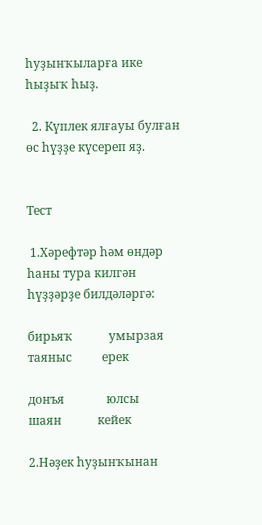һуҙынҡыларға ике һыҙыҡ һыҙ.

  2. Күплек ялғауы булған өс һүҙҙе күсереп яҙ.


Тест

 1.Хәрефтәр һәм өндәр һаны тура килгән һүҙҙәрҙе билдәләргә:

бирьяҡ            умырзая               таяныс          ерек

донъя              юлсы                      шаян            кейек

2.Нәҙек һуҙынҡынан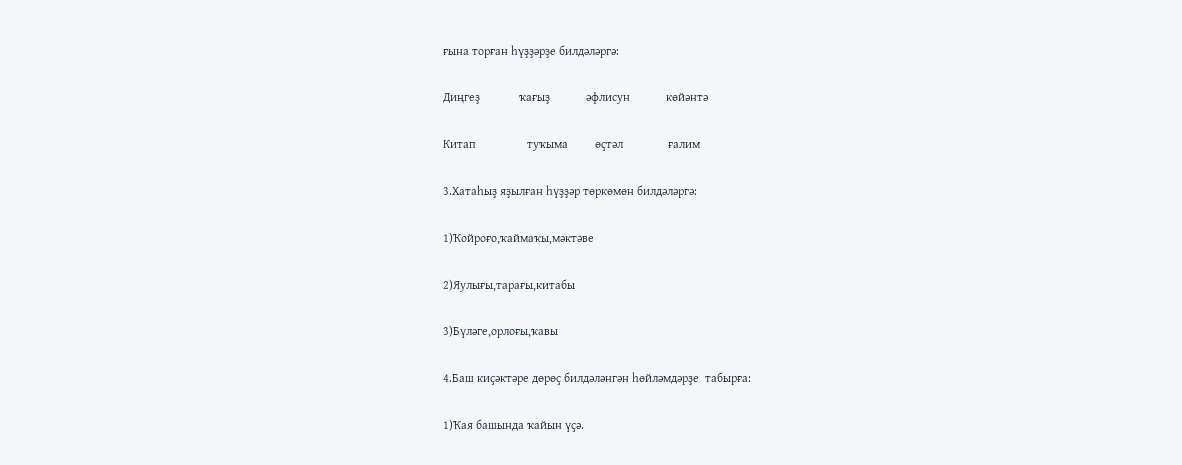ғына торған һүҙҙәрҙе билдәләргә:

Диңгеҙ             ҡағыҙ            әфлисун            көйәнтә

Китап                 туҡыма         өҫтәл               ғалим

3.Хатаһыҙ яҙылған һүҙҙәр төркөмөн билдәләргә:

1)Ҡойроғо,ҡаймаҡы,мәктәве

2)Яулығы,тарағы,китабы

3)Бүләге,орлоғы,ҡавы

4.Баш киҫәктәре дөрөҫ билдәләнгән һөйләмдәрҙе  табырға:

1)Ҡая башында ҡайын үҫә.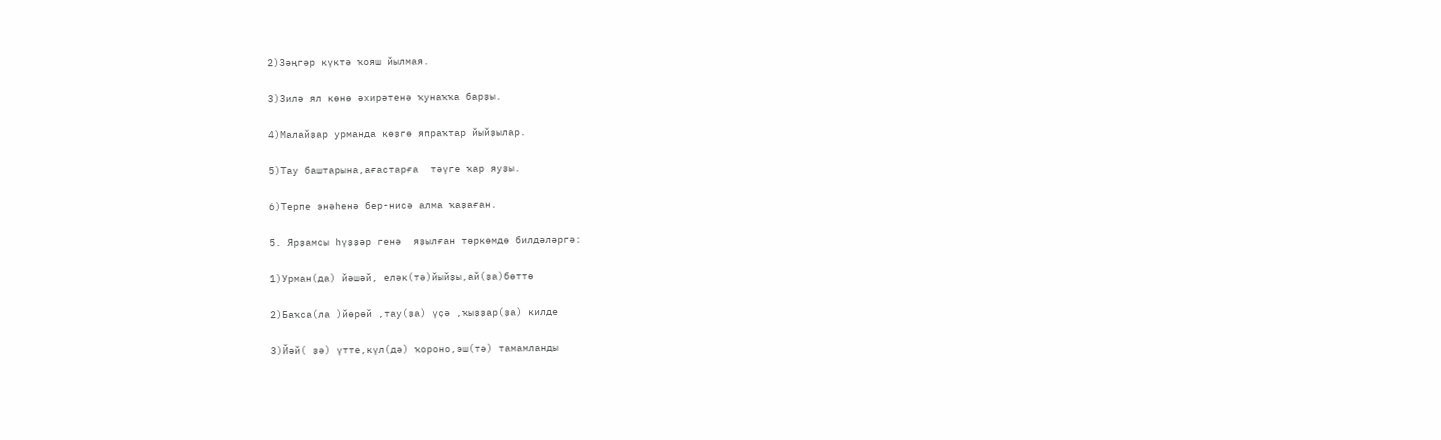2)Зәңгәр күктә ҡояш йылмая.

3)Зилә ял көнө әхирәтенә ҡунаҡҡа барҙы.

4)Малайҙар урманда көҙгө япраҡтар йыйҙылар.

5)Тау баштарына,ағастарға  тәүге ҡар яуҙы.

6)Терпе энәһенә бер-нисә алма ҡаҙаған.

5. Ярҙамсы һүҙҙәр генә  яҙылған төркөмдө билдәләргә:

1)Урман(да) йәшәй, еләк(тә)йыйҙы,ай(ҙа)бөттө

2)Баҡса(ла )йөрөй ,тау(ҙа) үҫә ,ҡыҙҙар(ҙа) килде

3)Йәй( ҙә) үтте,күл(дә) ҡороно,эш(тә) тамамланды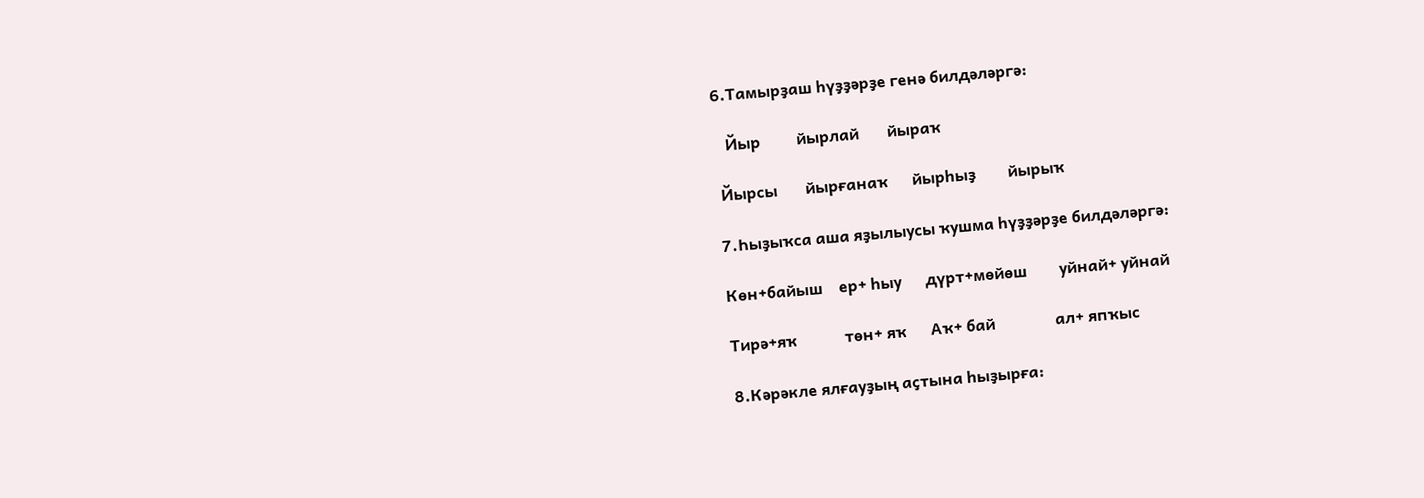6.Тамырҙаш һүҙҙәрҙе генә билдәләргә:

   Йыр         йырлай       йыраҡ

 Йырсы       йырғанаҡ      йырһыҙ        йырыҡ

7.Һыҙыҡса аша яҙылыусы ҡушма һүҙҙәрҙе билдәләргә:

Көн+байыш    ер+ һыу      дүрт+мөйөш        уйнай+ уйнай

Тирә+яҡ            төн+ яҡ      Аҡ+ бай               ал+ япҡыс

8.Кәрәкле ялғауҙың аҫтына һыҙырға: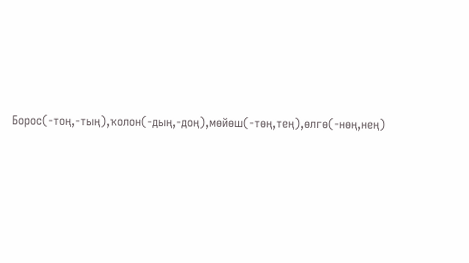Борос(-тоң,-тың),ҡолон(-дың,-доң),мөйөш(-төң,тең),өлгө(-нөң,нең)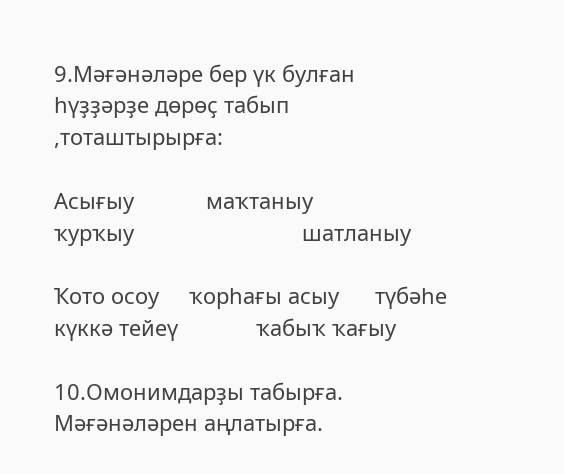9.Мәғәнәләре бер үк булған һүҙҙәрҙе дөрөҫ табып ,тоташтырырға:

Асығыу            маҡтаныу                   ҡурҡыу                            шатланыу

Ҡото осоу     ҡорһағы асыу      түбәһе күккә тейеү             ҡабыҡ ҡағыу

10.Омонимдарҙы табырға. Мәғәнәләрен аңлатырға.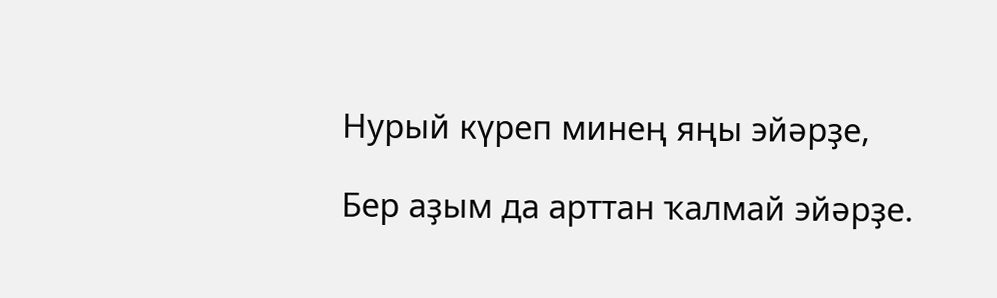Нурый күреп минең яңы эйәрҙе,

Бер аҙым да арттан ҡалмай эйәрҙе.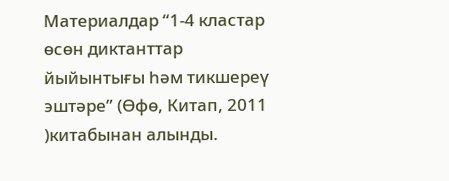Материалдар “1-4 кластар өсөн диктанттар йыйынтығы һәм тикшереү эштәре” (Өфө, Китап, 2011 )китабынан алынды.